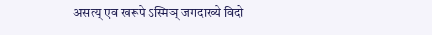असत्य् एव खरूपे ऽस्मिञ् जगदाख्ये विदो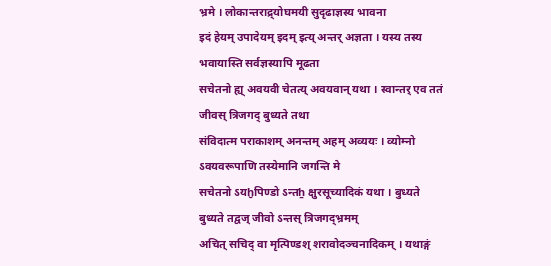भ्रमे । लोकान्तराद्र्योघमयी सुदृढाज्ञस्य भावना
इदं हेयम् उपादेयम् इदम् इत्य् अन्तर् अज्ञता । यस्य तस्य भवायास्ति सर्वज्ञस्यापि मूढता
सचेतनो ह्य् अवयवी चेतत्य् अवयवान् यथा । स्वान्तर् एव ततं जीवस् त्रिजगद् बुध्यते तथा
संविदात्म पराकाशम् अनन्तम् अहम् अव्ययः । व्योम्नो ऽवयवरूपाणि तस्येमानि जगन्ति मे
सचेतनो ऽयḫपिण्डो ऽन्तẖ क्षुरसूच्यादिकं यथा । बुध्यते बुध्यते तद्वज् जीवो ऽन्तस् त्रिजगद्भ्रमम्
अचित् सचिद् वा मृत्पिण्डश् शरावोदञ्चनादिकम् । यथाङ्गं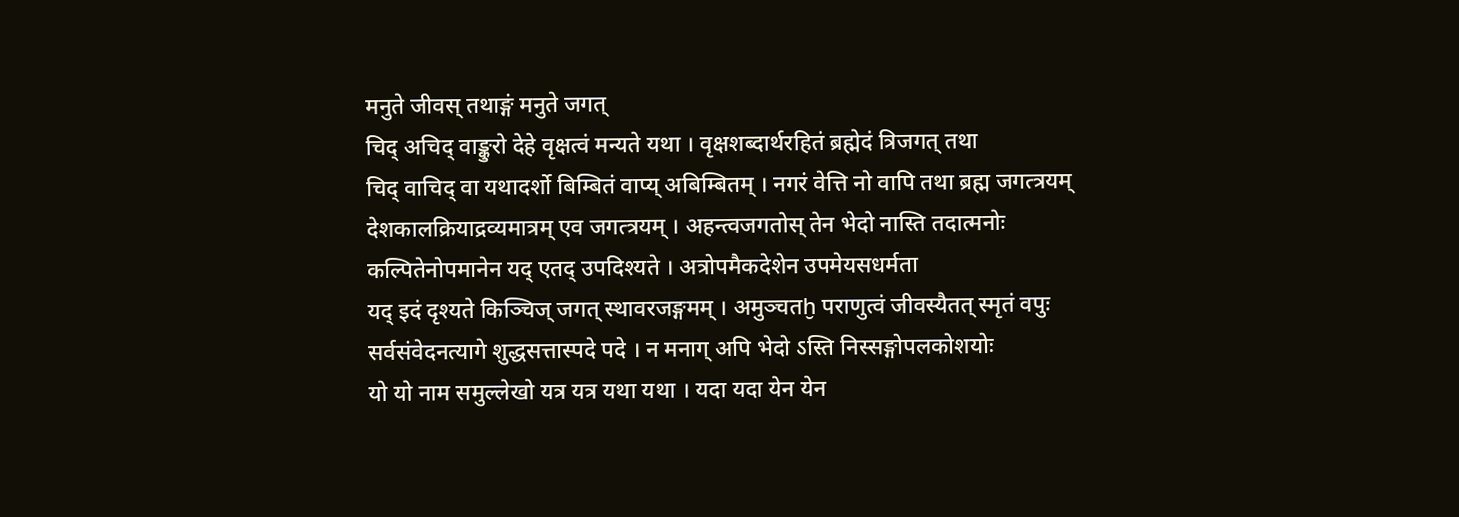मनुते जीवस् तथाङ्गं मनुते जगत्
चिद् अचिद् वाङ्कुरो देहे वृक्षत्वं मन्यते यथा । वृक्षशब्दार्थरहितं ब्रह्मेदं त्रिजगत् तथा
चिद् वाचिद् वा यथादर्शो बिम्बितं वाप्य् अबिम्बितम् । नगरं वेत्ति नो वापि तथा ब्रह्म जगत्त्रयम्
देशकालक्रियाद्रव्यमात्रम् एव जगत्त्रयम् । अहन्त्वजगतोस् तेन भेदो नास्ति तदात्मनोः
कल्पितेनोपमानेन यद् एतद् उपदिश्यते । अत्रोपमैकदेशेन उपमेयसधर्मता
यद् इदं दृश्यते किञ्चिज् जगत् स्थावरजङ्गमम् । अमुञ्चतḫ पराणुत्वं जीवस्यैतत् स्मृतं वपुः
सर्वसंवेदनत्यागे शुद्धसत्तास्पदे पदे । न मनाग् अपि भेदो ऽस्ति निस्सङ्गोपलकोशयोः
यो यो नाम समुल्लेखो यत्र यत्र यथा यथा । यदा यदा येन येन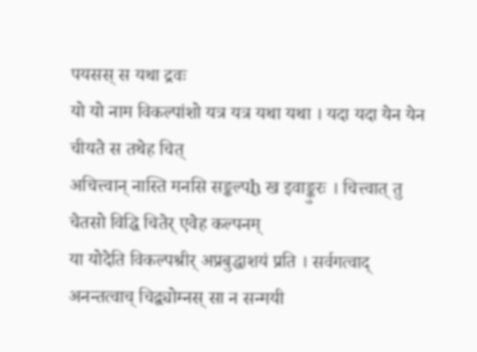पयसस् स यथा द्रवः
यो यो नाम विकल्पांशो यत्र यत्र यथा यथा । यदा यदा येन येन चीयते स तथेह चित्
अचित्त्वान् नास्ति मनसि सङ्कल्पẖ ख इवाङ्कुरः । चित्त्वात् तु चेतसो विद्धि चितेर् एवेह कल्पनम्
या योदेति विकल्पश्रीर् अप्रबुद्धाशयं प्रति । सर्वगत्वाद् अनन्तत्वाच् चिद्व्योम्नस् सा न सन्मयी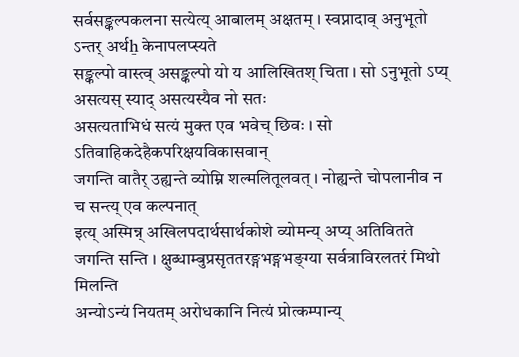सर्वसङ्कल्पकलना सत्येत्य् आबालम् अक्षतम् । स्वप्नादाव् अनुभूतो ऽन्तर् अर्थẖ केनापलप्स्यते
सङ्कल्पो वास्त्व् असङ्कल्पो यो य आलिखितश् चिता । सो ऽनुभूतो ऽप्य् असत्यस् स्याद् असत्यस्यैव नो सतः
असत्यताभिधं सत्यं मुक्त एव भवेच् छिवः । सो ऽतिवाहिकदेहैकपरिक्षयविकासवान्
जगन्ति वातैर् उह्यन्ते व्योम्नि शल्मलितूलवत् । नोह्यन्ते चोपलानीव न च सन्त्य् एव कल्पनात्
इत्य् अस्मिन्न् अखिलपदार्थसार्थकोशे व्योमन्य् अप्य् अतिवितते जगन्ति सन्ति । क्षुब्धाम्बुप्रसृततरङ्गभङ्गभङ्ग्या सर्वत्राविरलतरं मिथो मिलन्ति
अन्योऽन्यं नियतम् अरोधकानि नित्यं प्रोत्कम्पान्य्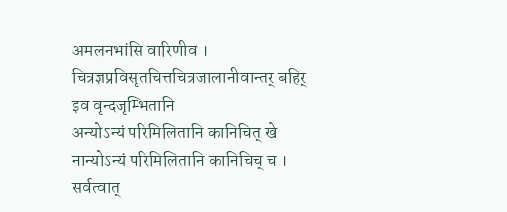अमलनभांसि वारिणीव । चित्रज्ञप्रविसृतचित्तचित्रजालानीवान्तर् बहिर् इव वृन्दजृम्भितानि
अन्योऽन्यं परिमिलितानि कानिचित् खे नान्योऽन्यं परिमिलितानि कानिचिच् च । सर्वत्वात्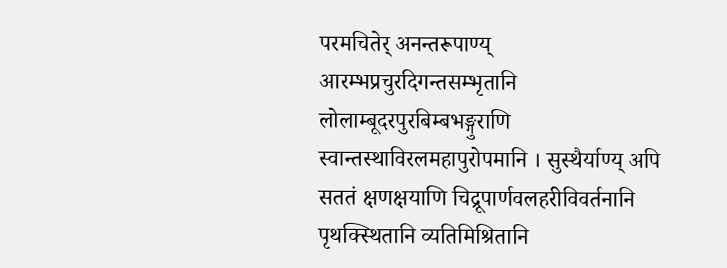परमचितेर् अनन्तरूपाण्य् आरम्भप्रचुरदिगन्तसम्भृतानि
लोलाम्बूदरपुरबिम्बभङ्गुराणि स्वान्तस्थाविरलमहापुरोपमानि । सुस्थैर्याण्य् अपि सततं क्षणक्षयाणि चिद्रूपार्णवलहरीविवर्तनानि
पृथक्स्थितानि व्यतिमिश्रितानि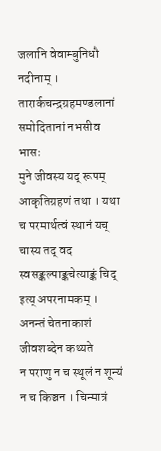जलानि वेवाम्बुनिधौ नदीनाम् । तारार्कचन्द्रग्रहमण्डलानां समोदितानां नभसीव भासः
मुने जीवस्य यद् रूपम् आकृतिग्रहणं तथा । यथा च परमार्थत्वं स्थानं यच् चास्य तद् वद
स्वसङ्कल्पाङ्कचेत्याङ्कं चिद् इत्य् अपरनामकम् । अनन्तं चेतनाकाशं जीवशब्देन कथ्यते
न पराणु न च स्थूलं न शून्यं न च किञ्चन । चिन्मात्रं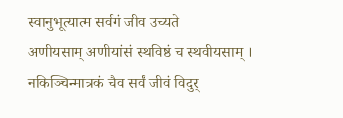स्वानुभूत्यात्म सर्वगं जीव उच्यते
अणीयसाम् अणीयांसं स्थविष्ठं च स्थवीयसाम् । नकिञ्चिन्मात्रकं चैव सर्वं जीवं विदुर्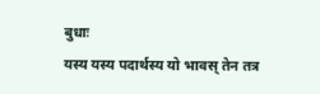बुधाः
यस्य यस्य पदार्थस्य यो भावस् तेन तत्र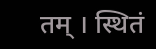तम् । स्थितं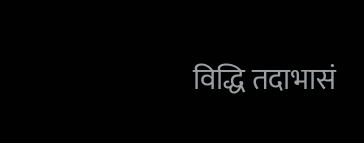विद्धि तदाभासं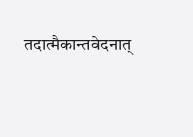तदात्मैकान्तवेदनात्